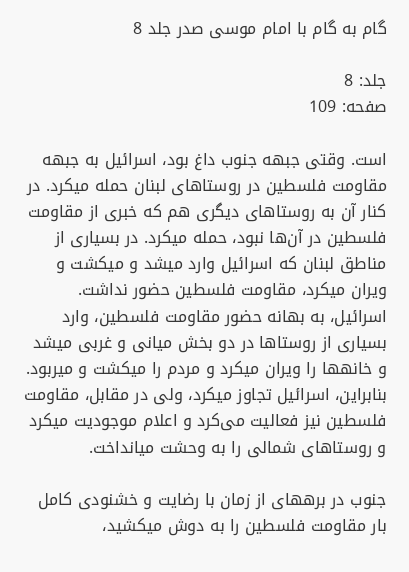گام به گام با امام موسی صدر جلد 8

جلد: 8
صفحه: 109

است. وقتی جبهه جنوب داغ بود، اسرائیل به جبهه مقاومت فلسطین در روستاهای لبنان حمله میکرد. در کنار آن به روستاهای دیگری هم که خبری از مقاومت فلسطین در آن‌ها نبود، حمله میکرد. در بسیاری از مناطق لبنان که اسرائیل وارد میشد و میکشت و ویران میکرد، مقاومت فلسطین حضور نداشت. اسرائیل، به بهانه حضور مقاومت فلسطین، وارد بسیاری از روستاها در دو بخش میانی و غربی میشد و خانهها را ویران میکرد و مردم را میکشت و میربود. بنابراین، اسرائیل تجاوز میکرد، ولی در مقابل، مقاومت فلسطین نیز فعالیت می‌کرد و اعلام موجودیت میکرد و روستاهای شمالی را به وحشت میانداخت.

جنوب در برههای از زمان با رضایت و خشنودی کامل بار مقاومت فلسطین را به دوش میکشید،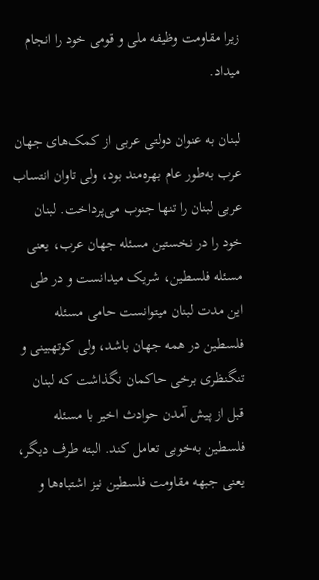زیرا مقاومت وظیفه ملی و قومی خود را انجام میداد.

لبنان به عنوان دولتی عربی از کمک‌های جهان عرب به‌طور عام بهره‌مند بود، ولی تاوان انتساب عربی لبنان را تنها جنوب می‌پرداخت. لبنان خود را در نخستین مسئله جهان عرب، یعنی مسئله فلسطین، شریک میدانست و در طی این مدت لبنان میتوانست حامی مسئله فلسطین در همه جهان باشد، ولی کوتهبینی و تنگنظری برخی حاکمان نگذاشت که لبنان قبل از پیش آمدن حوادث اخیر با مسئله فلسطین به‌خوبی تعامل کند. البته طرف دیگر، یعنی جبهه مقاومت فلسطین نیز اشتباه‌ها و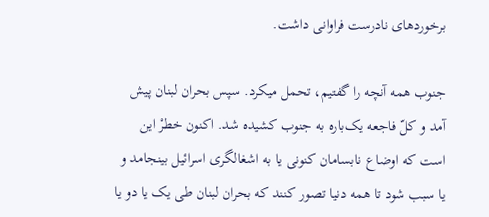برخوردهای نادرست فراوانی داشت.

جنوب همه آنچه را گفتیم، تحمل میکرد. سپس بحران لبنان پیش آمد و کلّ فاجعه یک‌باره به جنوب کشیده شد. اکنون خطرْ این است که اوضاع نابسامان کنونی یا به اشغالگری اسرائیل بینجامد و یا سبب شود تا همه دنیا تصور کنند که بحران لبنان طی یک یا دو یا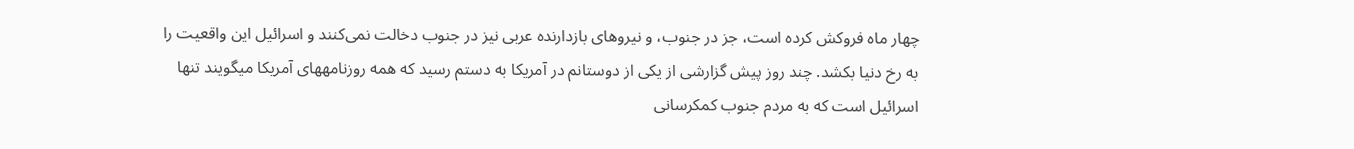چهار ماه فروکش کرده است، جز در جنوب، و نیروهای بازدارنده عربی نیز در جنوب دخالت نمی‌کنند و اسرائیل این واقعیت را به رخ دنیا بکشد. چند روز پیش گزارشی از یکی از دوستانم در آمریکا به دستم رسید که همه روزنامههای آمریکا میگویند تنها اسرائیل است که به مردم جنوب کمکرسانی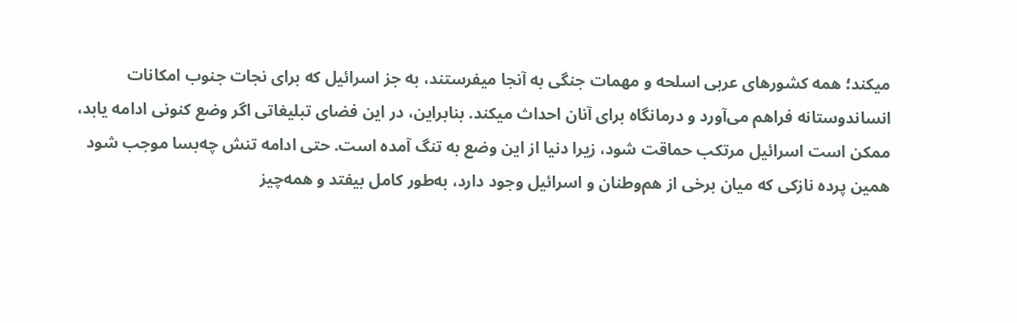میکند؛ همه کشورهای عربی اسلحه و مهمات جنگی به آنجا میفرستند، به جز اسرائیل که برای نجات جنوب امکانات انساندوستانه فراهم می‌آورد و درمانگاه برای آنان احداث میکند. بنابراین، در این فضای تبلیغاتی اگر وضع کنونی ادامه یابد، ممکن است اسرائیل مرتکب حماقت شود، زیرا دنیا از این وضع به تنگ آمده است. حتی ادامه تنش چه‌بسا موجب شود همین پرده نازکی که میان برخی از هم‌وطنان و اسرائیل وجود دارد، به‌طور کامل بیفتد و همه‌چیز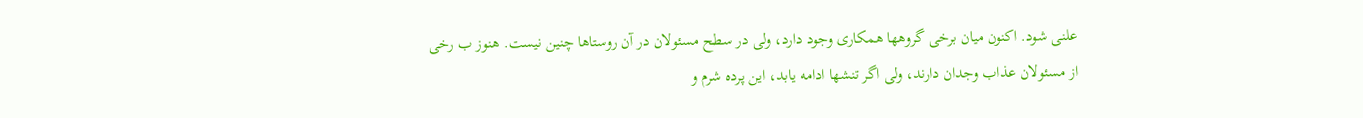علنی شود. اکنون میان برخی گروهها همکاری وجود دارد، ولی در سطح مسئولان در آن روستاها چنین نیست. هنوز ب رخی از مسئولان عذاب وجدان دارند، ولی اگر تنشها ادامه یابد، این پرده شرم و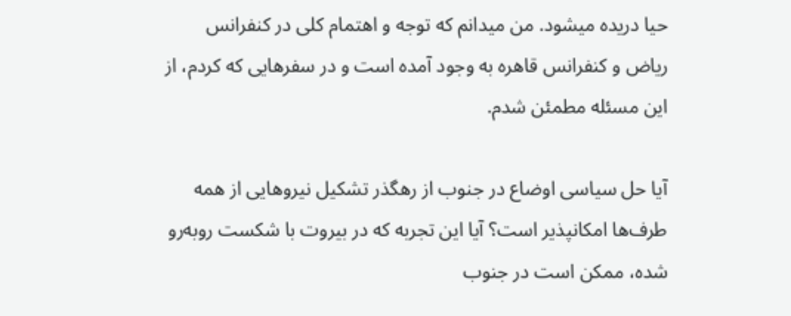حیا دریده میشود. من میدانم که توجه و اهتمام کلی در کنفرانس ریاض و کنفرانس قاهره به وجود آمده است و در سفرهایی که کردم، از این مسئله مطمئن شدم.

آیا حل سیاسی اوضاع در جنوب از رهگذر تشکیل نیروهایی از همه طرف‌ها امکانپذیر است؟ آیا این تجربه که در بیروت با شکست روبه‌رو شده، ممکن است در جنوب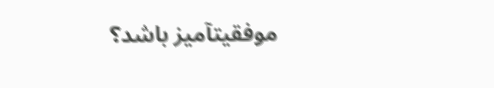موفقیتآمیز باشد؟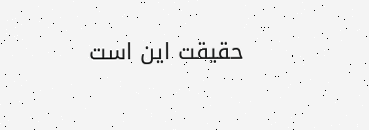حقیقت این است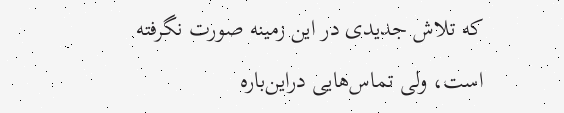که تلاش جدیدی در این زمینه صورت نگرفته است، ولی تماس‌هایی دراین‌باره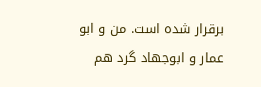برقرار شده است. من و ابو عمار و ابوجهاد گرد هم